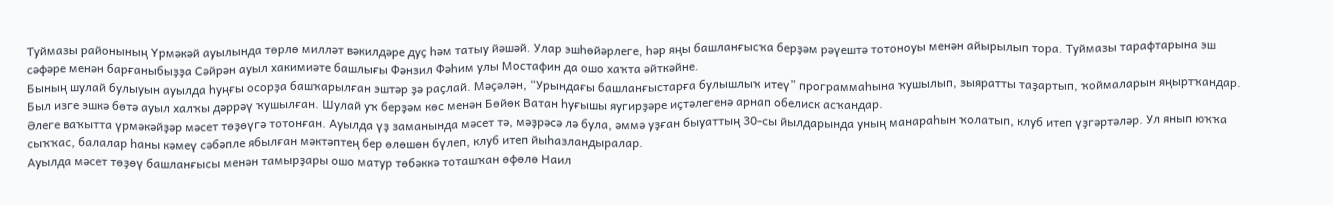Туймазы районының Үрмәкәй ауылында төрлө милләт вәкилдәре дуҫ һәм татыу йәшәй. Улар эшһөйәрлеге, һәр яңы башланғысҡа берҙәм рәүештә тотоноуы менән айырылып тора. Туймазы тарафтарына эш сәфәре менән барғаныбыҙҙа Сәйрән ауыл хакимиәте башлығы Фәнзил Фәһим улы Мостафин да ошо хаҡта әйткәйне.
Бының шулай булыуын ауылда һуңғы осорҙа башҡарылған эштәр ҙә раҫлай. Мәҫәлән, “Урындағы башланғыстарға булышлыҡ итеү” программаһына ҡушылып, зыяратты таҙартып, ҡоймаларын яңыртҡандар. Был изге эшкә бөтә ауыл халҡы дәррәү ҡушылған. Шулай уҡ берҙәм көс менән Бөйөк Ватан һуғышы яугирҙәре иҫтәлегенә арнап обелиск асҡандар.
Әлеге ваҡытта үрмәкәйҙәр мәсет төҙөүгә тотонған. Ауылда үҙ заманында мәсет тә, мәҙрәсә лә була, әммә уҙған быуаттың 30-сы йылдарында уның манараһын ҡолатып, клуб итеп үҙгәртәләр. Ул янып юҡҡа сыҡҡас, балалар һаны кәмеү сәбәпле ябылған мәктәптең бер өлөшөн бүлеп, клуб итеп йыһазландыралар.
Ауылда мәсет төҙөү башланғысы менән тамырҙары ошо матур төбәккә тоташҡан өфөлө Наил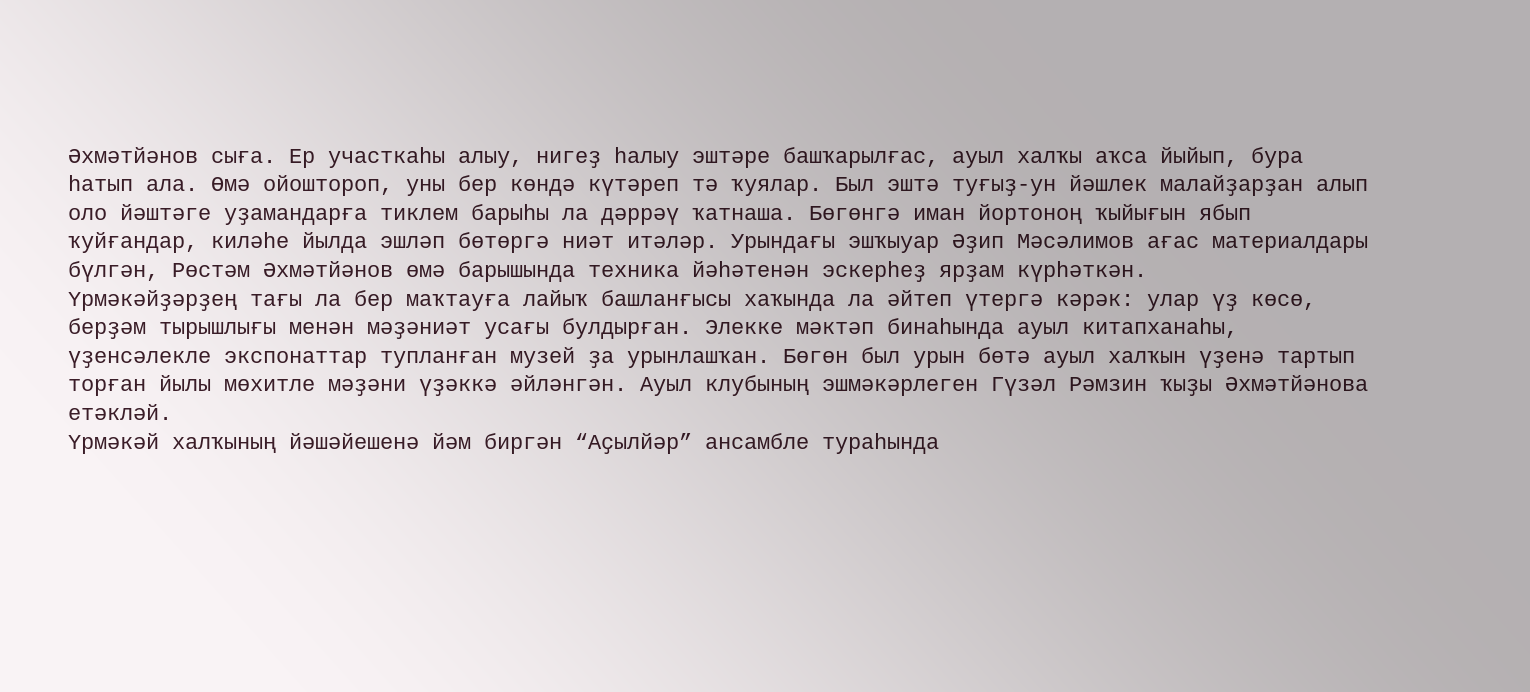Әхмәтйәнов сыға. Ер участкаһы алыу, нигеҙ һалыу эштәре башҡарылғас, ауыл халҡы аҡса йыйып, бура һатып ала. Өмә ойоштороп, уны бер көндә күтәреп тә ҡуялар. Был эштә туғыҙ-ун йәшлек малайҙарҙан алып оло йәштәге уҙамандарға тиклем барыһы ла дәррәү ҡатнаша. Бөгөнгә иман йортоноң ҡыйығын ябып ҡуйғандар, киләһе йылда эшләп бөтөргә ниәт итәләр. Урындағы эшҡыуар Әҙип Мәсәлимов ағас материалдары бүлгән, Рөстәм Әхмәтйәнов өмә барышында техника йәһәтенән эскерһеҙ ярҙам күрһәткән.
Үрмәкәйҙәрҙең тағы ла бер маҡтауға лайыҡ башланғысы хаҡында ла әйтеп үтергә кәрәк: улар үҙ көсө, берҙәм тырышлығы менән мәҙәниәт усағы булдырған. Элекке мәктәп бинаһында ауыл китапханаһы, үҙенсәлекле экспонаттар тупланған музей ҙа урынлашҡан. Бөгөн был урын бөтә ауыл халҡын үҙенә тартып торған йылы мөхитле мәҙәни үҙәккә әйләнгән. Ауыл клубының эшмәкәрлеген Гүзәл Рәмзин ҡыҙы Әхмәтйәнова етәкләй.
Үрмәкәй халҡының йәшәйешенә йәм биргән “Аҫылйәр” ансамбле тураһында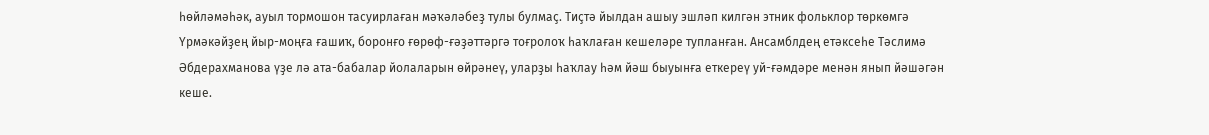һөйләмәһәк, ауыл тормошон тасуирлаған мәҡәләбеҙ тулы булмаҫ. Тиҫтә йылдан ашыу эшләп килгән этник фольклор төркөмгә Үрмәкәйҙең йыр-моңға ғашиҡ, боронғо ғөрөф-ғәҙәттәргә тоғролоҡ һаҡлаған кешеләре тупланған. Ансамблдең етәксеһе Тәслимә Әбдерахманова үҙе лә ата-бабалар йолаларын өйрәнеү, уларҙы һаҡлау һәм йәш быуынға еткереү уй-ғәмдәре менән янып йәшәгән кеше.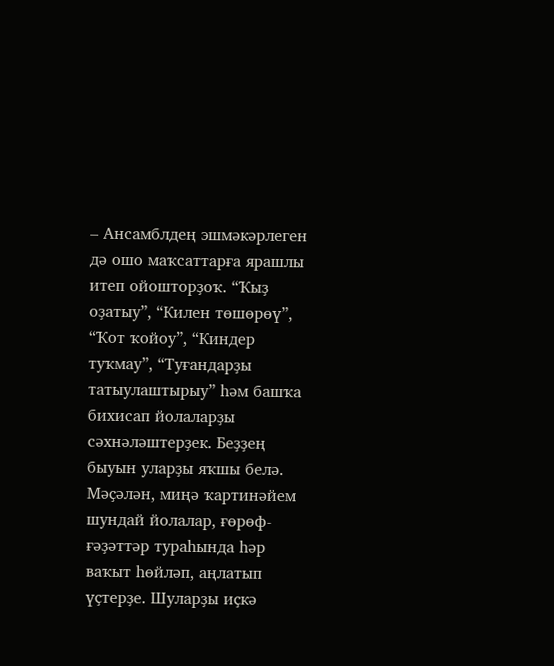– Ансамблдең эшмәкәрлеген дә ошо маҡсаттарға ярашлы итеп ойошторҙоҡ. “Ҡыҙ оҙатыу”, “Килен төшөрөү”, “Ҡот ҡойоу”, “Киндер туҡмау”, “Туғандарҙы татыулаштырыу” һәм башҡа бихисап йолаларҙы сәхнәләштерҙек. Беҙҙең быуын уларҙы яҡшы белә. Мәҫәлән, миңә ҡартинәйем шундай йолалар, ғөрөф-ғәҙәттәр тураһында һәр ваҡыт һөйләп, аңлатып үҫтерҙе. Шуларҙы иҫкә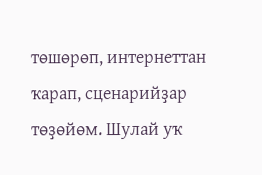төшөрөп, интернеттан ҡарап, сценарийҙар төҙөйөм. Шулай уҡ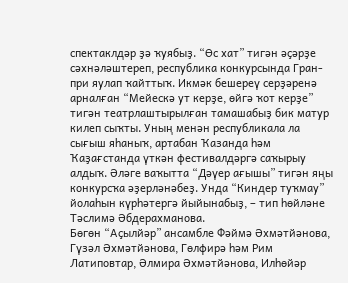спектаклдәр ҙә ҡуябыҙ. “Өс хат” тигән әҫәрҙе сәхнәләштереп, республика конкурсында Гран-при яулап ҡайттыҡ. Икмәк бешереү серҙәренә арналған “Мейескә ут керҙе, өйгә ҡот керҙе” тигән театрлаштырылған тамашабыҙ бик матур килеп сыҡты. Уның менән республикала ла сығыш яһаныҡ, артабан Ҡазанда һәм Ҡаҙағстанда үткән фестивалдәргә саҡырыу алдыҡ. Әләге ваҡытта “Дәүер ағышы” тигән яңы конкурсҡа әҙерләнәбеҙ. Унда “Киндер туҡмау” йолаһын күрһәтергә йыйынабыҙ, – тип һөйләне Тәслимә Әбдерахманова.
Бөгөн “Аҫылйәр” ансамбле Фәймә Әхмәтйәнова, Гүзәл Әхмәтйәнова, Гөлфирә һәм Рим Латиповтар, Әлмира Әхмәтйәнова, Илһөйәр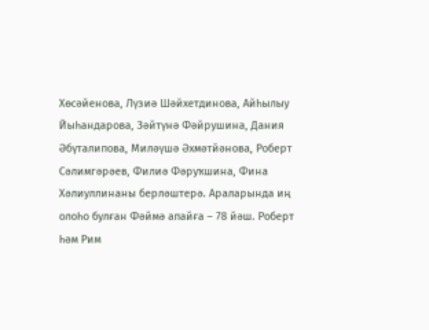Хөсәйенова, Лүзиә Шәйхетдинова, Айһылыу Йыһандарова, Зәйтүнә Фәйрушина, Дания Әбүталипова, Миләүшә Әхмәтйәнова, Роберт Сәлимгәрәев, Филиә Фәруҡшина, Фина Хәлиуллинаны берләштерә. Араларында иң олоһо булған Фәймә апайға – 78 йәш. Роберт һәм Рим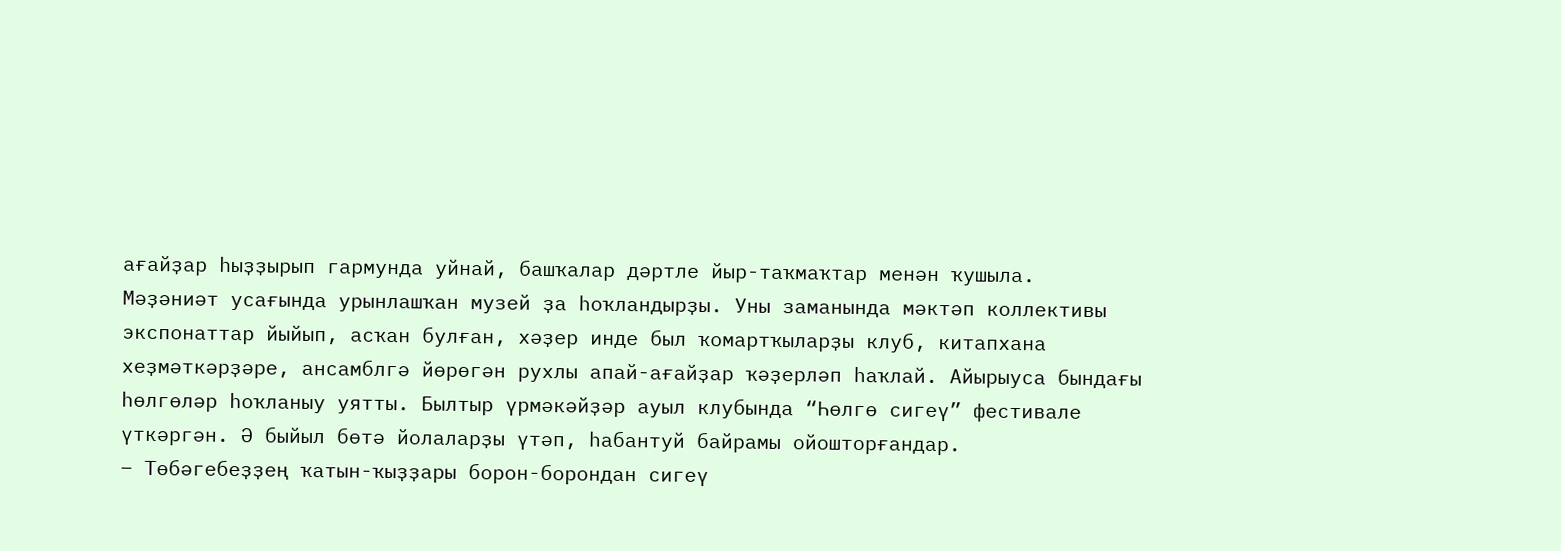ағайҙар һыҙҙырып гармунда уйнай, башҡалар дәртле йыр-таҡмаҡтар менән ҡушыла.
Мәҙәниәт усағында урынлашҡан музей ҙа һоҡландырҙы. Уны заманында мәктәп коллективы экспонаттар йыйып, асҡан булған, хәҙер инде был ҡомартҡыларҙы клуб, китапхана хеҙмәткәрҙәре, ансамблгә йөрөгән рухлы апай-ағайҙар ҡәҙерләп һаҡлай. Айырыуса бындағы һөлгөләр һоҡланыу уятты. Былтыр үрмәкәйҙәр ауыл клубында “Һөлгө сигеү” фестивале үткәргән. Ә быйыл бөтә йолаларҙы үтәп, һабантуй байрамы ойошторғандар.
– Төбәгебеҙҙең ҡатын-ҡыҙҙары борон-борондан сигеү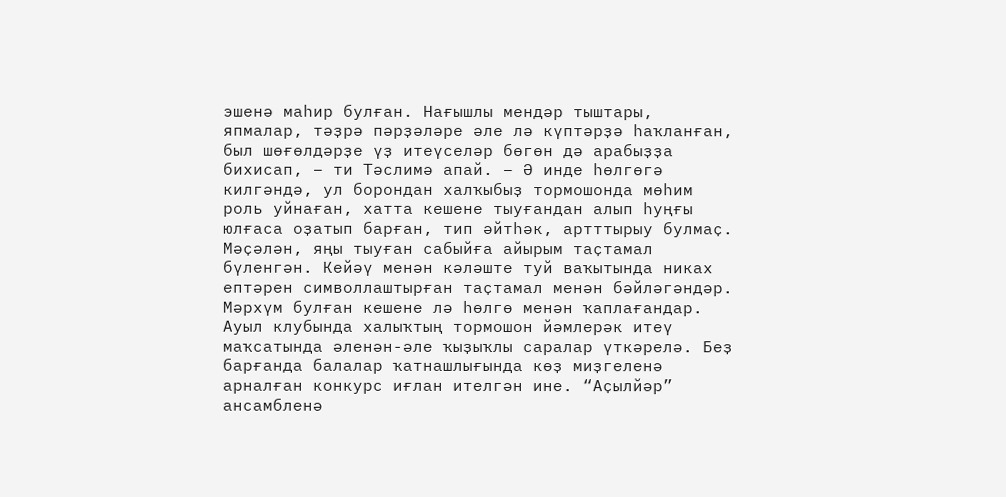эшенә маһир булған. Нағышлы мендәр тыштары, япмалар, тәҙрә пәрҙәләре әле лә күптәрҙә һаҡланған, был шөғөлдәрҙе үҙ итеүселәр бөгөн дә арабыҙҙа бихисап, – ти Тәслимә апай. – Ә инде һөлгөгә килгәндә, ул борондан халҡыбыҙ тормошонда мөһим роль уйнаған, хатта кешене тыуғандан алып һуңғы юлғаса оҙатып барған, тип әйтһәк, артттырыу булмаҫ. Мәҫәлән, яңы тыуған сабыйға айырым таҫтамал бүленгән. Кейәү менән кәләште туй ваҡытында никах ептәрен символлаштырған таҫтамал менән бәйләгәндәр. Мәрхүм булған кешене лә һөлгө менән ҡаплағандар.
Ауыл клубында халыҡтың тормошон йәмлерәк итеү маҡсатында әленән-әле ҡыҙыҡлы саралар үткәрелә. Беҙ барғанда балалар ҡатнашлығында көҙ миҙгеленә арналған конкурс иғлан ителгән ине. “Аҫылйәр” ансамбленә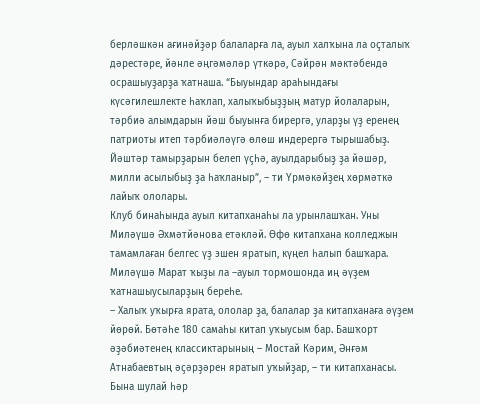берләшкән ағинәйҙәр балаларға ла, ауыл халҡына ла оҫталыҡ дәрестәре, йәнле әңгәмәләр үткәрә, Сәйрән мәктәбендә осрашыуҙарҙа ҡатнаша. “Быуындар араһындағы күсәгилешлекте һаҡлап, халыҡыбыҙҙың матур йолаларын, тәрбиә алымдарын йәш быуынға бирергә, уларҙы үҙ еренең патриоты итеп тәрбиәләүгә өлөш индерергә тырышабыҙ. Йәштәр тамырҙарын белеп үҫһә, ауылдарыбыҙ ҙа йәшәр, милли асылыбыҙ ҙа һаҡланыр”, – ти Үрмәкәйҙең хөрмәткә лайыҡ ололары.
Клуб бинаһында ауыл китапханаһы ла урынлашҡан. Уны Миләүшә Әхмәтйәнова етәкләй. Өфө китапхана колледжын тамамлаған белгес үҙ эшен яратып, күңел һалып башҡара. Миләүшә Марат ҡыҙы ла –ауыл тормошонда иң әүҙем ҡатнашыусыларҙың береһе.
– Халыҡ уҡырға ярата, ололар ҙа, балалар ҙа китапханаға әүҙем йөрөй. Бөтәһе 180 самаһы китап уҡыусым бар. Башҡорт әҙәбиәтенең классиктарының – Мостай Кәрим, Әнғәм Атнабаевтың әҫәрҙәрен яратып уҡыйҙар, – ти китапханасы.
Бына шулай һәр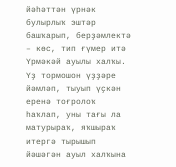йәһәттән үрнәк булырлыҡ эштәр башҡарып, берҙәмлектә – көс, тип ғүмер итә Үрмәкәй ауылы халҡы. Үҙ тормошон үҙҙәре йәмләп, тыуып үҫкән еренә тоғролоҡ һаҡлап, уны тағы ла матурыраҡ, яҡшыраҡ итергә тырышып йәшәгән ауыл халҡына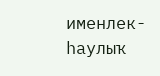именлек-һаулыҡ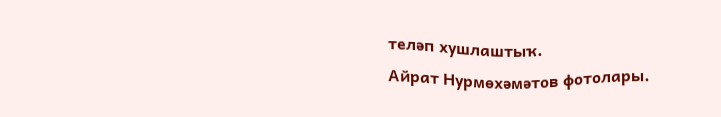теләп хушлаштыҡ.
Айрат Нурмөхәмәтов фотолары.